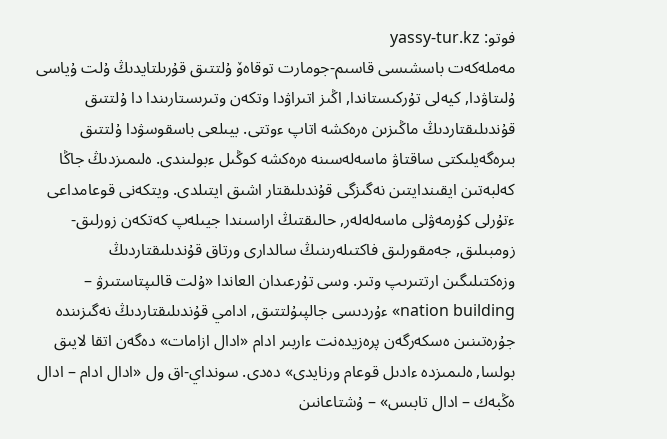فوتو: yassy-tur.kz
مەملەكەت باسشىسى قاسىم-جومارت توقاەۆ ۇلتتىق قۇرىلتايدىڭ ۇلت ۇياسى ۇلىتاۋدا, كيەلى تۇركىستاندا, اڭىز اتىراۋدا وتكەن وتىرىستارىندا دا ۇلتتىق قۇندىلىقتاردىڭ ماڭىزىن ەرەكشە اتاپ ءوتتى. بيىلعى باسقوسۋدا ۇلتتىق بىرەگەيلىكتى ساقتاۋ ماسەلەسىنە ەرەكشە كوڭىل ءبولىندى. ەلىمىزدىڭ جاڭا كەلبەتىن ايقىندايتىن نەگىزگى قۇندىلىقتار اشىق ايتىلدى. ويتكەنى قوعامداعى ءتۇرلى كۇرمەۋلى ماسەلەلەر, حالىقتىڭ اراسىندا جيىلەپ كەتكەن زورلىق-زومبىلىق, جەمقورلىق فاكتىلەرىنىڭ سالدارى ورتاق قۇندىلىقتاردىڭ وزەكتىلىگىن ارتتىرىپ وتىر. وسى تۇرعىدان العاندا «ۇلت قالىپتاستىرۋ – nation building» ءۇردىسى جالپىۇلتتىق, ادامي قۇندىلىقتاردىڭ نەگىزىندە جۇرەتىنىن ەسكەرگەن پرەزيدەنت ءاربىر ادام «ادال ازامات» دەگەن اتقا لايىق بولسا, ەلىمىزدە ءادىل قوعام ورنايدى» دەدى. سونداي-اق ول «ادال ادام – ادال ەڭبەك – ادال تابىس» – ۇشتاعانىن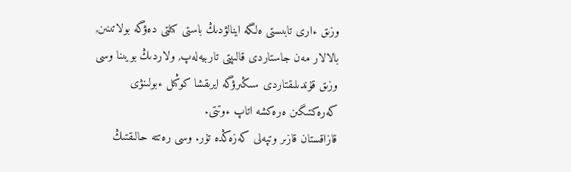وزىق ءارى تابىستى ەلگە اينالۋدىڭ باستى كىلتى دەۋگە بولاتىنىن, بالالار مەن جاستاردى قالىپتى تاربيەلەپ, ولاردىڭ بويىنا وسى وزىق قۇندىلىقتاردى سىڭىرۋگە ايرىقشا كوڭىل ءبولىنۋى كەرەكتىگىن ەرەكشە اتاپ ءوتتى.
قازاقستان قازىر وتپەلى كەزەڭدە تۇر. وسى رەتتە حالىقتىڭ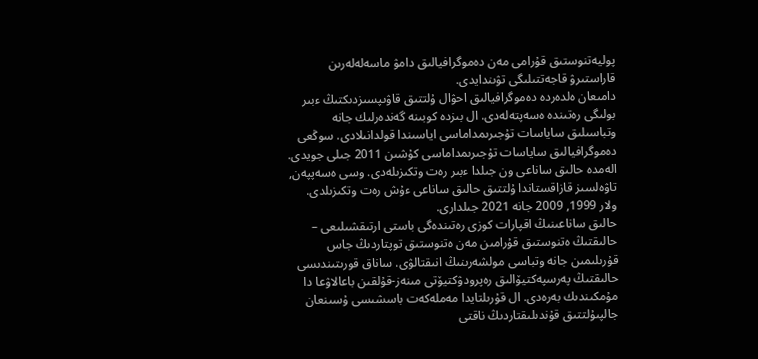پوليەتنوستىق قۇرامى مەن دەموگرافيالىق دامۋ ماسەلەلەرىن قاراستىرۋ قاجەتتىلىگى تۋىندايدى.
دامىعان ەلدەردە دەموگرافيالىق احۋال ۇلتتىق قاۋىپسىزدىكتىڭ ءبىر بولىگى رەتىندە ەسەپتەلەدى. ال بىزدە كوبىنە گەندەرلىك جانە وتباسىلىق ساياسات تۇجىرىمداماسى اياسىندا قولدانىلادى. سوڭعى دەموگرافيالىق ساياسات تۇجىرىمداماسى كۇشىن 2011 جىلى جويدى. الەمدە حالىق ساناعى ون جىلدا ءبىر رەت وتكىزىلەدى. وسى ەسەپپەن, تاۋەلسىز قازاقستاندا ۇلتتىق حالىق ساناعى ءۇش رەت وتكىزىلدى. ولار 1999, 2009 جانە 2021 جىلدارى.
حالىق ساناعىنىڭ اقپارات كوزى رەتىندەگى باستى ارتىقشىلىعى – حالىقتىڭ ەتنوستىق قۇرامىن مەن ەتنوستىق توپتاردىڭ جاس قۇرىلىمىن جانە وتباسى مولشەرىنىڭ انىقتالۋى. ساناق قورىتىندىسى حالىقتىڭ پەرسپەكتيۆالىق رەپرودۋكتيۆتى مىنەز-قۇلقىن باعالاۋعا دا مۇمكىندىك بەرەدى. ال قۇرىلتايدا مەملەكەت باسشىسى ۇسىنعان جالپىۇلتتىق قۇندىلىقتاردىڭ ناقتى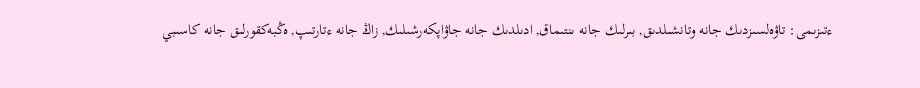ءتىزىمى: تاۋەلسىزدىك جانە وتانشىلدىق, بىرلىك جانە ىنتىماق, ادىلدىك جانە جاۋاپكەرشىلىك, زاڭ جانە ءتارتىپ, ەڭبەكقورلىق جانە كاسىبي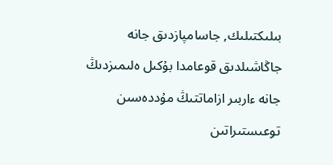بىلىكتىلىك, جاسامپازدىق جانە جاڭاشىلدىق قوعامدا بۇكىل ەلىمىزدىڭ جانە ءاربىر ازاماتتىڭ مۇددەسىن توعىستىراتىن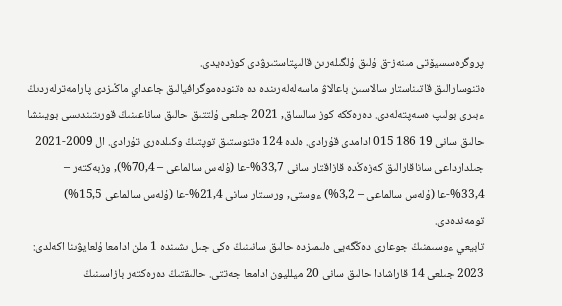پروگرەسسيۆتى مىنەز-ق ۇلىق ۇلگىلەرىن قالىپتاستىرۋدى كوزدەيدى.
ەتنوسارالىق قاتىناستار سالاسىن باعالاۋ ماسەلەلەرىندە دە ەتنودەموگرافيالىق جاعداي ماڭىزدى پارامەترلەردىڭ ءبىرى بولىپ ەسەپتەلەدى. دەرەككە كوز سالساق, 2021 جىلعى ۇلتتىق حالىق ساناعىنىڭ قورىتىندىسى بويىنشا حالىق سانى 19 186 015 ادامدى قۇرادى. ەلدە 124 ەتنوستىق توپتىڭ وكىلدەرى تۇرادى. ال 2009-2021 جىلدارداعى ساناقارالىق كەزەڭدە قازاقتار سانى 33,7%-عا (ۇلەس سالماعى – 70,4%), وزبەكتەر – 33,4%-عا (ۇلەس سالماعى – 3,2%) ءوستى, ورىستار سانى 21,4%-عا (ۇلەس سالماعى 15,5%) تومەندەدى.
تابيعي ءوسىمنىڭ جوعارى دەڭگەيى ەلىمىزدە حالىق سانىنىڭ ەكى جىل ىشىندە 1 ملن ادامعا ۇلعايۋىنا اكەلدى: 2023 جىلعى 14 قاراشادا حالىق سانى 20 ميلليون ادامعا جەتتى. حالىقتىڭ دەرەكتەر بازاسىنىڭ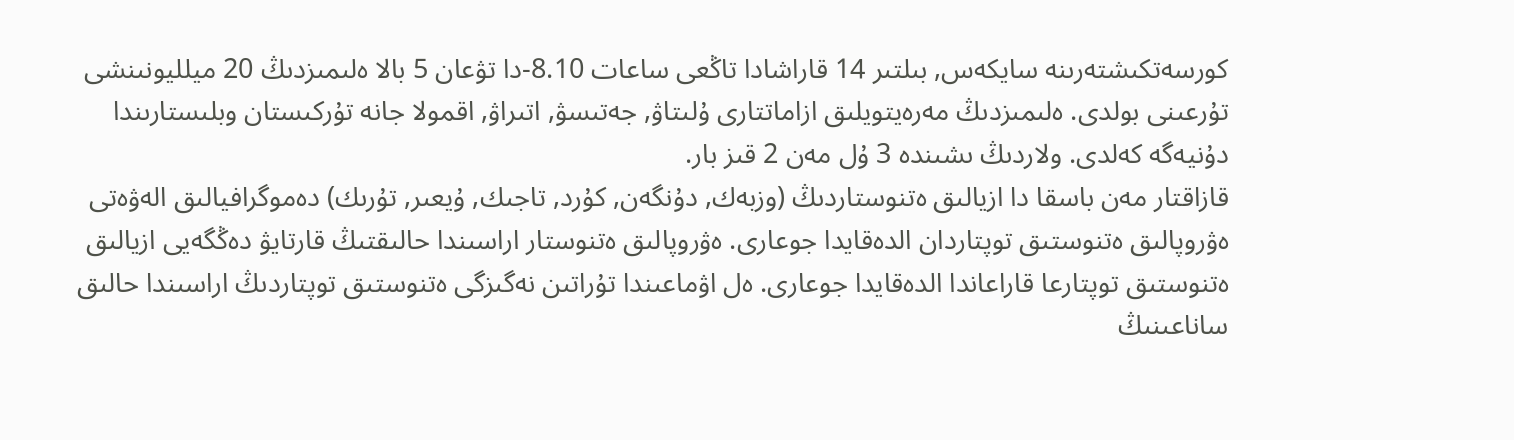كورسەتكىشتەرىنە سايكەس, بىلتىر 14 قاراشادا تاڭعى ساعات 8.10-دا تۋعان 5 بالا ەلىمىزدىڭ 20 ميلليونىنشى تۇرعىنى بولدى. ەلىمىزدىڭ مەرەيتويلىق ازاماتتارى ۇلىتاۋ, جەتىسۋ, اتىراۋ, اقمولا جانە تۇركىستان وبلىستارىندا دۇنيەگە كەلدى. ولاردىڭ ىشىندە 3 ۇل مەن 2 قىز بار.
قازاقتار مەن باسقا دا ازيالىق ەتنوستاردىڭ (وزبەك, دۇنگەن, كۇرد, تاجىك, ۇيعىر, تۇرىك) دەموگرافيالىق الەۋەتى ەۋروپالىق ەتنوستىق توپتاردان الدەقايدا جوعارى. ەۋروپالىق ەتنوستار اراسىندا حالىقتىڭ قارتايۋ دەڭگەيى ازيالىق ەتنوستىق توپتارعا قاراعاندا الدەقايدا جوعارى. ەل اۋماعىندا تۇراتىن نەگىزگى ەتنوستىق توپتاردىڭ اراسىندا حالىق ساناعىنىڭ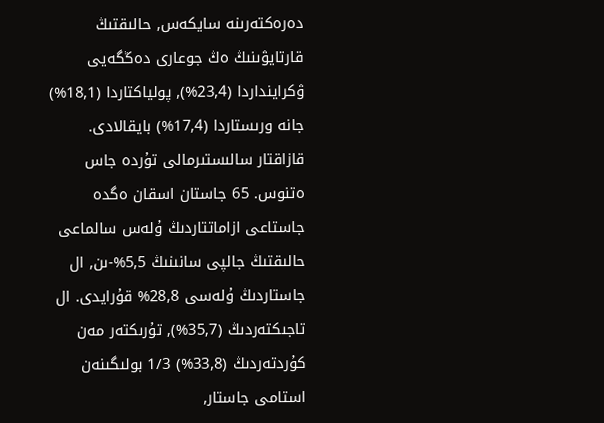دەرەكتەرىنە سايكەس, حالىقتىڭ قارتايۋىنىڭ ەڭ جوعارى دەڭگەيى ۋكراينداردا (23,4%), پولياكتاردا (18,1%) جانە ورىستاردا (17,4%) بايقالادى.
قازاقتار سالىستىرمالى تۇردە جاس ەتنوس. 65 جاستان اسقان ەگدە جاستاعى ازاماتتاردىڭ ۇلەس سالماعى حالىقتىڭ جالپى سانىنىڭ 5,5%-ىن, ال جاستاردىڭ ۇلەسى 28,8% قۇرايدى. ال تاجىكتەردىڭ (35,7%), تۇرىكتەر مەن كۇردتەردىڭ (33,8%) 1/3 بولىگىنەن استامى جاستار,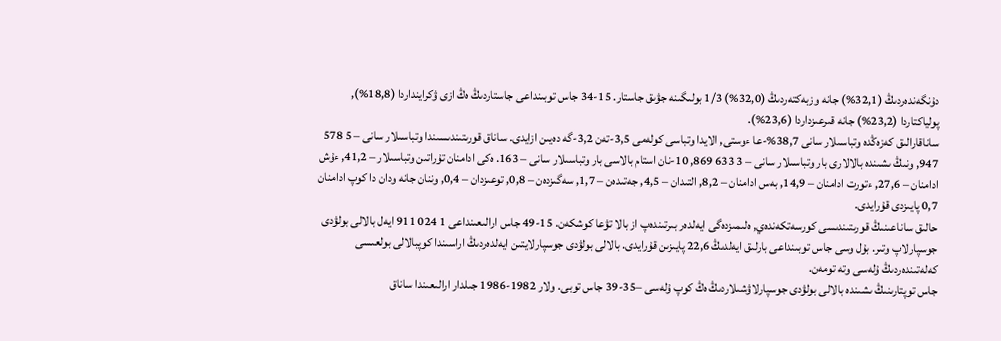دۇنگەندەردىڭ (32,1%) جانە وزبەكتەردىڭ (32,0%) 1/3 بولىگىنە جۋىق جاستار. 15-34 جاس توبىنداعى جاستاردىڭ ەڭ ازى ۋكراينداردا (18,8%), پولياكتاردا (23,2%) جانە قىرعىزداردا (23,6%).
ساناقارالىق كەزەڭدە وتباسىلار سانى 38,7%-عا ءوستى, الايدا وتباسى كولەمى 3,5-تەن 3,2-گە دەيىن ازايدى. ساناق قورىتىندىسىندا وتباسىلار سانى – 5 578 947, ونىڭ ىشىندە بالالارى بار وتباسىلار سانى – 3 633 869, 10-نان استام بالاسى بار وتباسىلار سانى – 163. ەكى ادامنان تۇراتىن وتباسىلار – 41,2, ءۇش ادامنان – 27,6, ءتورت ادامنان – 14,9, بەس ادامنان – 8,2, التىدان – 4,5, جەتىدەن – 1,7, سەگىزدەن – 0,8, توعىزدان – 0,4, وننان جانە ودان دا كوپ ادامنان 0,7 پايىزدى قۇرايدى.
حالىق ساناعىنىڭ قورىتىندىسى كورسەتكەندەي, ەلىمىزدەگى ايەلدەر بىرتىندەپ از بالا تۋعا كوشكەن. 15-49 جاس ارالىعىنداعى 1 024 911 ايەل بالالى بولۋدى جوسپارلاپ وتىر. بۇل وسى جاس توبىنداعى بارلىق ايەلدىڭ 22,6 پايىزىن قۇرايدى. بالالى بولۋدى جوسپارلايتىن ايەلدەردىڭ اراسىندا كوپبالالى بولعىسى كەلەتىندەردىڭ ۇلەسى وتە تومەن.
جاس توپتارىنىڭ ىشىندە بالالى بولۋدى جوسپارلاۋشىلاردىڭ ەڭ كوپ ۇلەسى –35-39 جاس توبى. ولار 1982-1986 جىلدار ارالىعىندا ساناق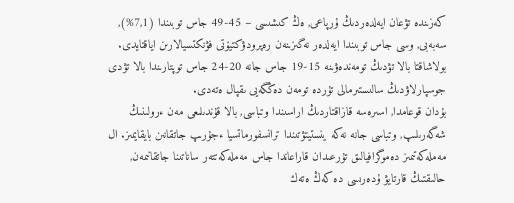كەزىندە تۋعان ايەلدەردىڭ ۇرپاعى, ەڭ كىشىسى – 45-49 جاس توبىندا (7,1%), سەبەبى, وسى جاس توبىندا ايەلدەر نەگىزىنەن رەپرودۋكتيۆتى فۋنكتسيالارىن اياقتايدى. بولاشاقتا بالا تۋدىڭ تومەندەۋىنە 15-19 جاس جانە 20-24 جاس توپتارىندا بالا تۋدى جوسپارلاۋدىڭ سالىستىرمالى تۇردە تومەن دەڭگەيى ىقپال ەتەدى.
بۇدان قوعامدا, اسىرەسە قازاقتاردىڭ اراسىندا وتباسى, بالا قۇندىلىعى مەن ءرولىنىڭ شەگەرىلىپ, وتباسى جانە نەكە ينستيتۋتىندا ترانسفورماتسيا ءجۇرىپ جاتقانىن بايقايمىز. ال مەملەكەتىمىز دەموگرافيالىق تۇرعىدان قاراعاندا جاس مەملەكەتتەر ساناتىنا جاتقانىمەن, حالىقتىڭ قارتايۋ ۇدەرىسى دە كەڭ ەتەك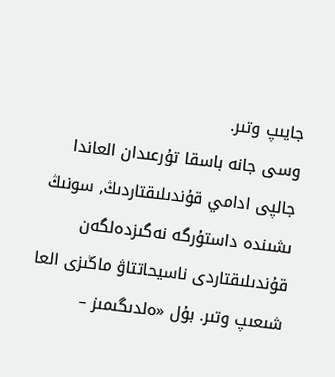جايىپ وتىر.
وسى جانە باسقا تۇرعىدان العاندا جالپى ادامي قۇندىلىقتاردىڭ, سونىڭ ىشىندە داستۇرگە نەگىزدەلگەن قۇندىلىقتاردى ناسيحاتتاۋ ماڭىزى العا شىعىپ وتىر. بۇل «ەلدىگىمىز –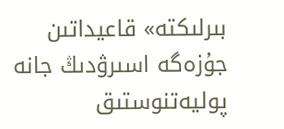بىرلىكتە» قاعيداتىن جۇزەگە اسىرۋدىڭ جانە پوليەتنوستىق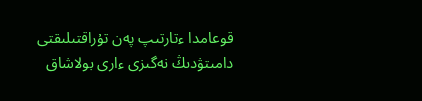قوعامدا ءتارتىپ پەن تۇراقتىلىقتى دامىتۋدىڭ نەگىزى ءارى بولاشاق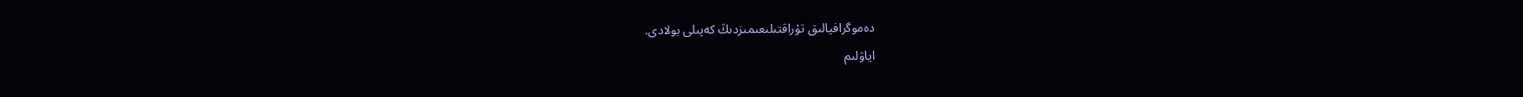دەموگرافيالىق تۇراقتىلىعىمىزدىڭ كەپىلى بولادى.
اياۋلىم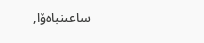ساعىنباەۆا,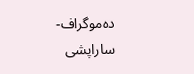دەموگراف-ساراپشى